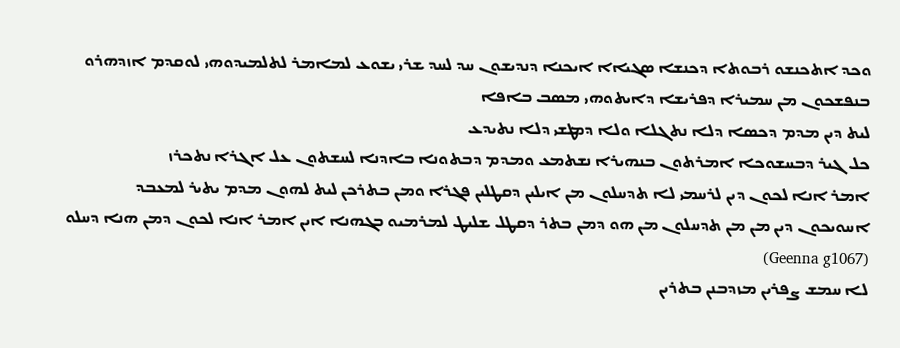ܘܟܕ ܐܬܟܢܫܘ ܪܒܘܬܐ ܕܟܢܫܐ ܤܓܝܐܐ ܐܝܟܢܐ ܕܢܕܝܫܘܢ ܚܕ ܠܚܕ ܫܪܝ ܝܫܘܥ ܠܡܐܡܪ ܠܬܠܡܝܕܘܗܝ ܠܘܩܕܡ ܐܙܕܗܪܘ ܒܢܦܫܟܘܢ ܡܢ ܚܡܝܪܐ ܕܦܪܝܫܐ ܕܐܝܬܘܗܝ ܡܤܒ ܒܐܦܐ
ܠܝܬ ܕܝܢ ܡܕܡ ܕܟܤܐ ܕܠܐ ܢܬܓܠܐ ܘܠܐ ܕܡܛܫܝ ܕܠܐ ܢܬܝܕܥ
ܟܠ ܓܝܪ ܕܒܚܫܘܟܐ ܐܡܪܬܘܢ ܒܢܗܝܪܐ ܢܫܬܡܥ ܘܡܕܡ ܕܒܬܘܢܐ ܒܐܕܢܐ ܠܚܫܬܘܢ ܥܠ ܐܓܪܐ ܢܬܟܪܙ
ܐܡܪ ܐܢܐ ܠܟܘܢ ܕܝܢ ܠܪܚܡܝ ܠܐ ܬܕܚܠܘܢ ܡܢ ܐܝܠܝܢ ܕܩܛܠܝܢ ܦܓܪܐ ܘܡܢ ܒܬܪܟܢ ܠܝܬ ܠܗܘܢ ܡܕܡ ܝܬܝܪ ܠܡܥܒܕ
ܐܚܘܝܟܘܢ ܕܝܢ ܡܢ ܡܢ ܬܕܚܠܘܢ ܡܢ ܗܘ ܕܡܢ ܒܬܪ ܕܩܛܠ ܫܠܝܛ ܠܡܪܡܝܘ ܒܓܗܢܐ ܐܝܢ ܐܡܪ ܐܢܐ ܠܟܘܢ ܕܡܢ ܗܢܐ ܕܚܠܘ (Geenna g1067)
ܠܐ ܚܡܫ ܨܦܪܝܢ ܡܙܕܒܢܢ ܒܬܪܝܢ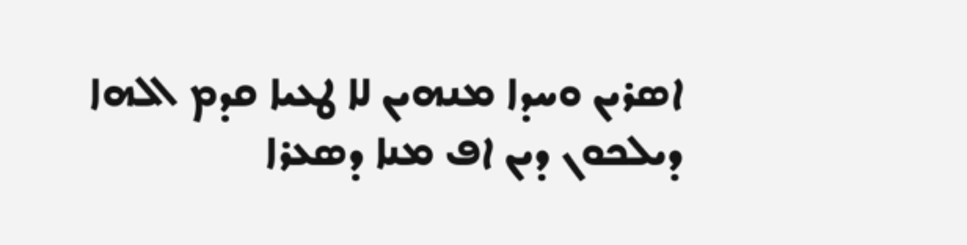ܐܤܪܝܢ ܘܚܕܐ ܡܢܗܝܢ ܠܐ ܛܥܝܐ ܩܕܡ ܐܠܗܐ
ܕܝܠܟܘܢ ܕܝܢ ܐܦ ܡܢܐ ܕܤܥܪܐ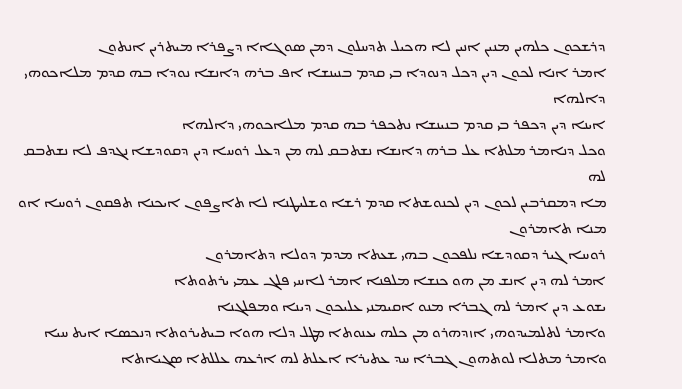ܕܪܫܟܘܢ ܟܠܗܝܢ ܡܢܝܢ ܐܢܝܢ ܠܐ ܗܟܝܠ ܬܕܚܠܘܢ ܕܡܢ ܤܘܓܐܐ ܕܨܦܪܐ ܡܝܬܪܝܢ ܐܢܬܘܢ
ܐܡܪ ܐܢܐ ܠܟܘܢ ܕܝܢ ܕܟܠ ܕܢܘܕܐ ܒܝ ܩܕܡ ܒܢܝܢܫܐ ܐܦ ܒܪܗ ܕܐܢܫܐ ܢܘܕܐ ܒܗ ܩܕܡ ܡܠܐܟܘܗܝ ܕܐܠܗܐ
ܐܝܢܐ ܕܝܢ ܕܟܦܪ ܒܝ ܩܕܡ ܒܢܝܢܫܐ ܢܬܟܦܪ ܒܗ ܩܕܡ ܡܠܐܟܘܗܝ ܕܐܠܗܐ
ܘܟܠ ܕܢܐܡܪ ܡܠܬܐ ܥܠ ܒܪܗ ܕܐܢܫܐ ܢܫܬܒܩ ܠܗ ܡܢ ܕܥܠ ܪܘܚܐ ܕܝܢ ܕܩܘܕܫܐ ܢܓܕܦ ܠܐ ܢܫܬܒܩ ܠܗ
ܡܐ ܕܡܩܪܒܝܢ ܠܟܘܢ ܕܝܢ ܠܟܢܘܫܬܐ ܩܕܡ ܪܫܐ ܘܫܠܝܛܢܐ ܠܐ ܬܐܨܦܘܢ ܐܝܟܢܐ ܬܦܩܘܢ ܪܘܚܐ ܐܘ ܡܢܐ ܬܐܡܪܘܢ
ܪܘܚܐ ܓܝܪ ܕܩܘܕܫܐ ܢܠܦܟܘܢ ܒܗܝ ܫܥܬܐ ܡܕܡ ܕܘܠܐ ܕܬܐܡܪܘܢ
ܐܡܪ ܠܗ ܕܝܢ ܐܢܫ ܡܢ ܗܘ ܟܢܫܐ ܡܠܦܢܐ ܐܡܪ ܠܐܚܝ ܦܠܓ ܥܡܝ ܝܪܬܘܬܐ
ܝܫܘܥ ܕܝܢ ܐܡܪ ܠܗ ܓܒܪܐ ܡܢܘ ܐܩܝܡܢܝ ܥܠܝܟܘܢ ܕܝܢܐ ܘܡܦܠܓܢܐ
ܘܐܡܪ ܠܬܠܡܝܕܘܗܝ ܐܙܕܗܪܘ ܡܢ ܟܠܗ ܝܥܢܘܬܐ ܡܛܠ ܕܠܐ ܗܘܐ ܒܝܬܝܪܘܬܐ ܕܢܟܤܐ ܐܝܬ ܚܝܐ
ܘܐܡܪ ܡܬܠܐ ܠܘܬܗܘܢ ܓܒܪܐ ܚܕ ܥܬܝܪܐ ܐܥܠܬ ܠܗ ܐܪܥܗ ܥܠܠܬܐ ܤܓܝܐܬܐ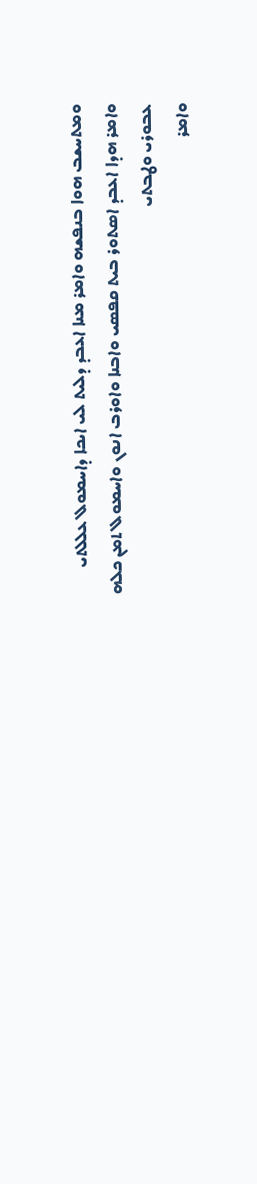ܘܡܬܚܫܒ ܗܘܐ ܒܢܦܫܗ ܘܐܡܪ ܡܢܐ ܐܥܒܕ ܕܠܝܬ ܠܝ ܐܝܟܐ ܕܐܚܡܘܠ ܥܠܠܬܝ
ܘܐܡܪ ܗܕܐ ܐܥܒܕ ܐܤܬܘܪ ܒܝܬ ܩܦܤܝ ܘܐܒܢܐ ܘܐܘܪܒ ܐܢܘܢ ܘܐܚܡܘܠ ܬܡܢ ܟܠܗ ܥܒܘܪܝ ܘܛܒܬܝ
ܘܐܡܪ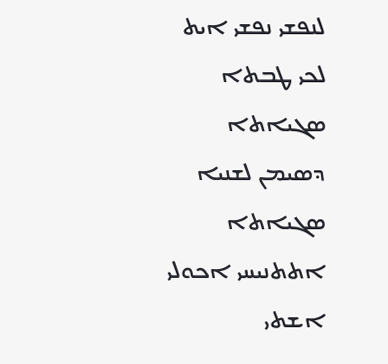ܠܢܦܫܝ ܢܦܫܝ ܐܝܬ ܠܟܝ ܛܒܬܐ ܤܓܝܐܬܐ ܕܤܝܡܢ ܠܫܢܝܐ ܤܓܝܐܬܐ ܐܬܬܢܝܚܝ ܐܟܘܠܝ ܐܫܬܝ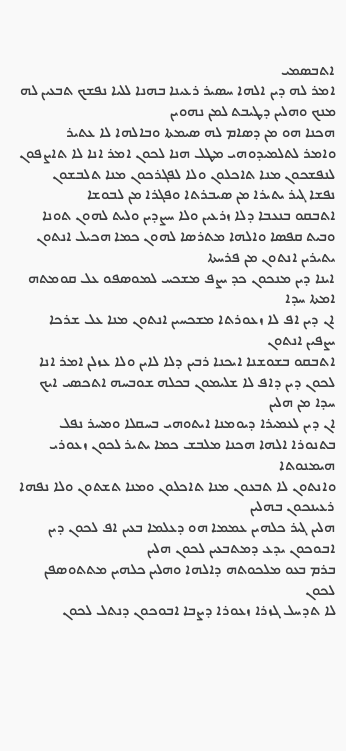ܐܬܒܤܡܝ
ܐܡܪ ܠܗ ܕܝܢ ܐܠܗܐ ܚܤܝܪ ܪܥܝܢܐ ܒܗܢܐ ܠܠܝܐ ܢܦܫܟ ܬܒܥܝܢ ܠܗ ܡܢܟ ܘܗܠܝܢ ܕܛܝܒܬ ܠܡܢ ܢܗܘܝܢ
ܗܟܢܐ ܗܘ ܡܢ ܕܤܐܡ ܠܗ ܤܝܡܬܐ ܘܒܐܠܗܐ ܠܐ ܥܬܝܪ
ܘܐܡܪ ܠܬܠܡܝܕܘܗܝ ܡܛܠ ܗܢܐ ܠܟܘܢ ܐܡܪ ܐܢܐ ܠܐ ܬܐܨܦܘܢ ܠܢܦܫܟܘܢ ܡܢܐ ܬܐܟܠܘܢ ܘܠܐ ܠܦܓܪܟܘܢ ܡܢܐ ܬܠܒܫܘܢ
ܢܦܫܐ ܓܝܪ ܝܬܝܪܐ ܡܢ ܤܝܒܪܬܐ ܘܦܓܪܐ ܡܢ ܠܒܘܫܐ
ܐܬܒܩܘ ܒܢܥܒܐ ܕܠܐ ܙܪܥܝܢ ܘܠܐ ܚܨܕܝܢ ܘܠܝܬ ܠܗܘܢ ܬܘܢܐ ܘܒܝܬ ܩܦܤܐ ܘܐܠܗܐ ܡܬܪܤܐ ܠܗܘܢ ܟܡܐ ܗܟܝܠ ܐܢܬܘܢ ܝܬܝܪܝܢ ܐܢܬܘܢ ܡܢ ܦܪܚܬܐ
ܐܝܢܐ ܕܝܢ ܡܢܟܘܢ ܟܕ ܝܨܦ ܡܫܟܚ ܠܡܘܤܦܘ ܥܠ ܩܘܡܬܗ ܐܡܬܐ ܚܕܐ
ܐܢ ܕܝܢ ܐܦ ܠܐ ܙܥܘܪܬܐ ܡܫܟܚܝܢ ܐܢܬܘܢ ܡܢܐ ܥܠ ܫܪܟܐ ܝܨܦܝܢ ܐܢܬܘܢ
ܐܬܒܩܘ ܒܫܘܫܢܐ ܐܝܟܢܐ ܪܒܝܢ ܕܠܐ ܠܐܝܢ ܘܠܐ ܥܙܠܢ ܐܡܪ ܐܢܐ ܠܟܘܢ ܕܝܢ ܕܐܦ ܠܐ ܫܠܝܡܘܢ ܒܟܠܗ ܫܘܒܚܗ ܐܬܟܤܝ ܐܝܟ ܚܕܐ ܡܢ ܗܠܝܢ
ܐܢ ܕܝܢ ܠܥܡܝܪܐ ܕܝܘܡܢܐ ܐܝܬܘܗܝ ܒܚܩܠܐ ܘܡܚܪ ܢܦܠ ܒܬܢܘܪܐ ܐܠܗܐ ܗܟܢܐ ܡܠܒܫ ܟܡܐ ܝܬܝܪ ܠܟܘܢ ܙܥܘܪܝ ܗܝܡܢܘܬܐ
ܘܐܢܬܘܢ ܠܐ ܬܒܥܘܢ ܡܢܐ ܬܐܟܠܘܢ ܘܡܢܐ ܬܫܬܘܢ ܘܠܐ ܢܦܗܐ ܪܥܝܢܟܘܢ ܒܗܠܝܢ
ܗܠܝܢ ܓܝܪ ܟܠܗܝܢ ܥܡܡܐ ܗܘ ܕܥܠܡܐ ܒܥܝܢ ܐܦ ܠܟܘܢ ܕܝܢ ܐܒܘܟܘܢ ܝܕܥ ܕܡܬܒܥܝܢ ܠܟܘܢ ܗܠܝܢ
ܒܪܡ ܒܥܘ ܡܠܟܘܬܗ ܕܐܠܗܐ ܘܗܠܝܢ ܟܠܗܝܢ ܡܬܬܘܤܦܢ ܠܟܘܢ
ܠܐ ܬܕܚܠ ܓܙܪܐ ܙܥܘܪܐ ܕܨܒܐ ܐܒܘܟܘܢ ܕܢܬܠ ܠܟܘܢ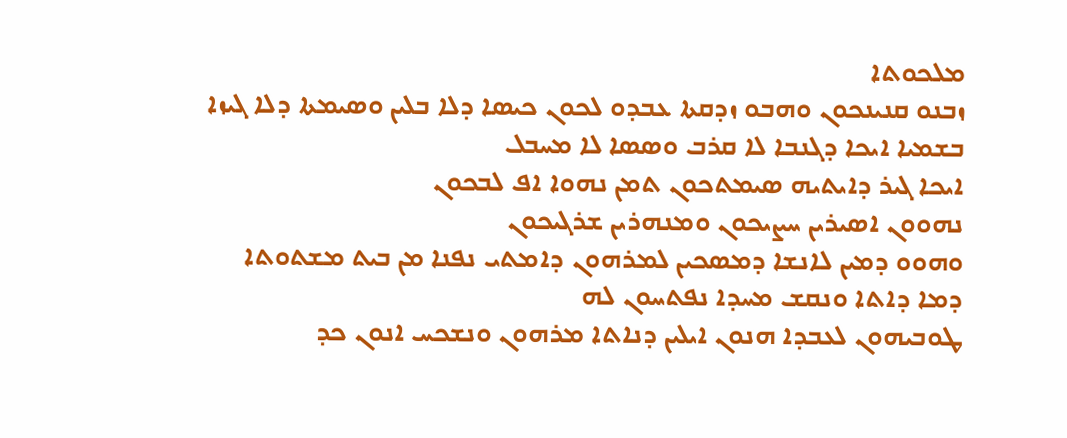ܡܠܟܘܬܐ
ܙܒܢܘ ܩܢܝܢܟܘܢ ܘܗܒܘ ܙܕܩܬܐ ܥܒܕܘ ܠܟܘܢ ܟܝܤܐ ܕܠܐ ܒܠܝܢ ܘܤܝܡܬܐ ܕܠܐ ܓܝܙܐ ܒܫܡܝܐ ܐܝܟܐ ܕܓܢܒܐ ܠܐ ܩܪܒ ܘܤܤܐ ܠܐ ܡܚܒܠ
ܐܝܟܐ ܓܝܪ ܕܐܝܬܝܗ ܤܝܡܬܟܘܢ ܬܡܢ ܢܗܘܐ ܐܦ ܠܒܟܘܢ
ܢܗܘܘܢ ܐܤܝܪܝܢ ܚܨܝܟܘܢ ܘܡܢܗܪܝܢ ܫܪܓܝܟܘܢ
ܘܗܘܘ ܕܡܝܢ ܠܐܢܫܐ ܕܡܤܟܝܢ ܠܡܪܗܘܢ ܕܐܡܬܝ ܢܦܢܐ ܡܢ ܒܝܬ ܡܫܬܘܬܐ ܕܡܐ ܕܐܬܐ ܘܢܩܫ ܡܚܕܐ ܢܦܬܚܘܢ ܠܗ
ܛܘܒܝܗܘܢ ܠܥܒܕܐ ܗܢܘܢ ܐܝܠܝܢ ܕܢܐܬܐ ܡܪܗܘܢ ܘܢܫܟܚ ܐܢܘܢ ܟܕ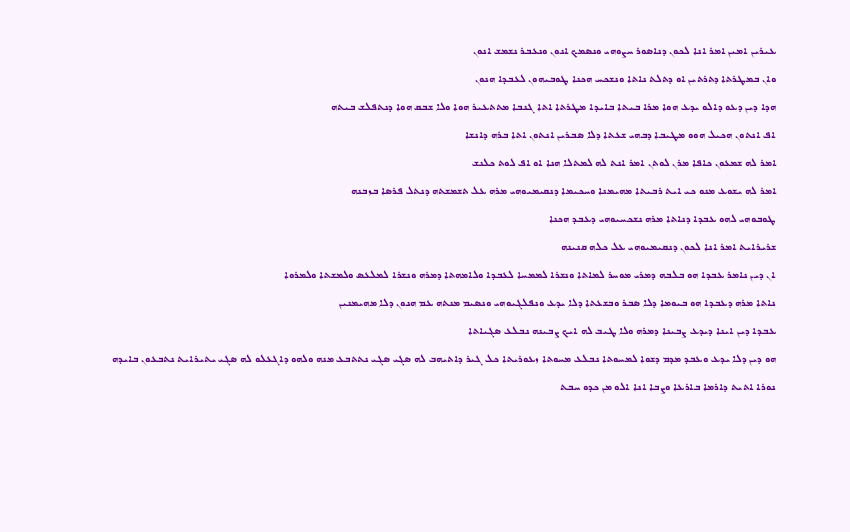ܥܝܪܝܢ ܐܡܝܢ ܐܡܪ ܐܢܐ ܠܟܘܢ ܕܢܐܤܘܪ ܚܨܘܗܝ ܘܢܤܡܟ ܐܢܘܢ ܘܢܥܒܪ ܢܫܡܫ ܐܢܘܢ
ܘܐܢ ܒܡܛܪܬܐ ܕܬܪܬܝܢ ܐܘ ܕܬܠܬ ܢܐܬܐ ܘܢܫܟܚ ܗܟܢܐ ܛܘܒܝܗܘܢ ܠܥܒܕܐ ܗܢܘܢ
ܗܕܐ ܕܝܢ ܕܥܘ ܕܐܠܘ ܝܕܥ ܗܘܐ ܡܪܐ ܒܝܬܐ ܒܐܝܕܐ ܡܛܪܬܐ ܐܬܐ ܓܢܒܐ ܡܬܬܥܝܪ ܗܘܐ ܘܠܐ ܫܒܩ ܗܘܐ ܕܢܬܦܠܫ ܒܝܬܗ
ܐܦ ܐܢܬܘܢ ܗܟܝܠ ܗܘܘ ܡܛܝܒܐ ܕܒܗܝ ܫܥܬܐ ܕܠܐ ܤܒܪܝܢ ܐܢܬܘܢ ܐܬܐ ܒܪܗ ܕܐܢܫܐ
ܐܡܪ ܠܗ ܫܡܥܘܢ ܟܐܦܐ ܡܪܢ ܠܘܬܢ ܐܡܪ ܐܢܬ ܠܗ ܠܡܬܠܐ ܗܢܐ ܐܘ ܐܦ ܠܘܬ ܟܠܢܫ
ܐܡܪ ܠܗ ܝܫܘܥ ܡܢܘ ܟܝ ܐܝܬ ܪܒܝܬܐ ܡܗܝܡܢܐ ܘܚܟܝܡܐ ܕܢܩܝܡܝܘܗܝ ܡܪܗ ܥܠ ܬܫܡܫܬܗ ܕܢܬܠ ܦܪܤܐ ܒܙܒܢܗ
ܛܘܒܘܗܝ ܠܗܘ ܥܒܕܐ ܕܢܐܬܐ ܡܪܗ ܢܫܟܚܝܘܗܝ ܕܥܒܕ ܗܟܢܐ
ܫܪܝܪܐܝܬ ܐܡܪ ܐܢܐ ܠܟܘܢ ܕܢܩܝܡܝܘܗܝ ܥܠ ܟܠܗ ܩܢܝܢܗ
ܐܢ ܕܝܢ ܢܐܡܪ ܥܒܕܐ ܗܘ ܒܠܒܗ ܕܡܪܝ ܡܘܚܪ ܠܡܐܬܐ ܘܢܫܪܐ ܠܡܡܚܐ ܠܥܒܕܐ ܘܠܐܡܗܬܐ ܕܡܪܗ ܘܢܫܪܐ ܠܡܠܥܤ ܘܠܡܫܬܐ ܘܠܡܪܘܐ
ܢܐܬܐ ܡܪܗ ܕܥܒܕܐ ܗܘ ܒܝܘܡܐ ܕܠܐ ܤܒܪ ܘܒܫܥܬܐ ܕܠܐ ܝܕܥ ܘܢܦܠܓܝܘܗܝ ܘܢܤܝܡ ܡܢܬܗ ܥܡ ܗܢܘܢ ܕܠܐ ܡܗܝܡܢܝܢ
ܥܒܕܐ ܕܝܢ ܐܝܢܐ ܕܝܕܥ ܨܒܝܢܐ ܕܡܪܗ ܘܠܐ ܛܝܒ ܠܗ ܐܝܟ ܨܒܝܢܗ ܢܒܠܥ ܤܓܝܐܬܐ
ܗܘ ܕܝܢ ܕܠܐ ܝܕܥ ܘܥܒܕ ܡܕܡ ܕܫܘܐ ܠܡܚܘܬܐ ܢܒܠܥ ܡܚܘܬܐ ܙܥܘܪܝܬܐ ܟܠ ܓܝܪ ܕܐܬܝܗܒ ܠܗ ܤܓܝ ܤܓܝ ܢܬܬܒܥ ܡܢܗ ܘܠܗܘ ܕܐܓܥܠܘ ܠܗ ܤܓܝ ܝܬܝܪܐܝܬ ܢܬܒܥܘܢ ܒܐܝܕܗ
ܢܘܪܐ ܐܬܝܬ ܕܐܪܡܐ ܒܐܪܥܐ ܘܨܒܐ ܐܢܐ ܐܠܘ ܡܢ ܟܕܘ ܚܒܬ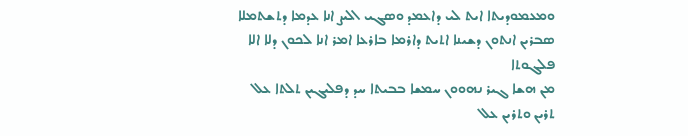ܘܡܥܡܘܕܝܬܐ ܐܝܬ ܠܝ ܕܐܥܡܕ ܘܤܓܝ ܐܠܝܨ ܐܢܐ ܥܕܡܐ ܕܬܫܬܡܠܐ
ܤܒܪܝܢ ܐܢܬܘܢ ܕܫܝܢܐ ܐܬܝܬ ܕܐܪܡܐ ܒܐܪܥܐ ܐܡܪ ܐܢܐ ܠܟܘܢ ܕܠܐ ܐܠܐ ܦܠܓܘܬܐ
ܡܢ ܗܫܐ ܓܝܪ ܢܗܘܘܢ ܚܡܫܐ ܒܒܝܬܐ ܚܕ ܕܦܠܝܓܝܢ ܬܠܬܐ ܥܠ ܬܪܝܢ ܘܬܪܝܢ ܥܠ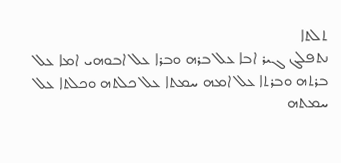ܬܠܬܐ
ܢܬܦܠܓ ܓܝܪ ܐܒܐ ܥܠ ܒܪܗ ܘܒܪܐ ܥܠ ܐܒܘܗܝ ܐܡܐ ܥܠ ܒܪܬܗ ܘܒܪܬܐ ܥܠ ܐܡܗ ܚܡܬܐ ܥܠ ܟܠܬܗ ܘܟܠܬܐ ܥܠ ܚܡܬܗ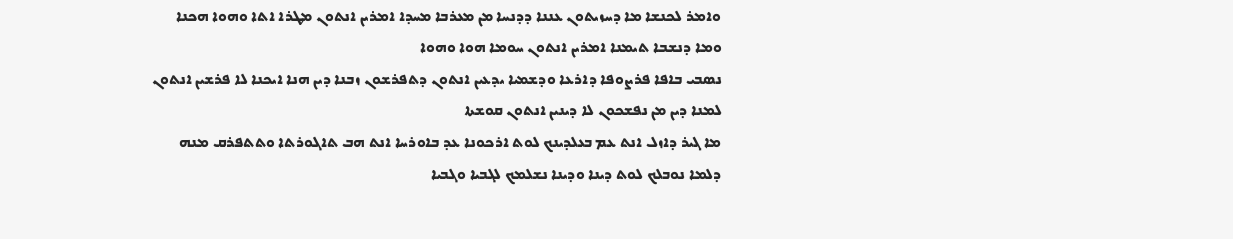ܘܐܡܪ ܠܟܢܫܐ ܡܐ ܕܚܙܝܬܘܢ ܥܢܢܐ ܕܕܢܚܐ ܡܢ ܡܥܪܒܐ ܡܚܕܐ ܐܡܪܝܢ ܐܢܬܘܢ ܡܛܪܐ ܐܬܐ ܘܗܘܐ ܗܟܢܐ
ܘܡܐ ܕܢܫܒܐ ܬܝܡܢܐ ܐܡܪܝܢ ܐܢܬܘܢ ܚܘܡܐ ܗܘܐ ܘܗܘܐ
ܢܤܒܝ ܒܐܦܐ ܦܪܨܘܦܐ ܕܐܪܥܐ ܘܕܫܡܝܐ ܝܕܥܝܢ ܐܢܬܘܢ ܕܬܦܪܫܘܢ ܙܒܢܐ ܕܝܢ ܗܢܐ ܐܝܟܢܐ ܠܐ ܦܪܫܝܢ ܐܢܬܘܢ
ܠܡܢܐ ܕܝܢ ܡܢ ܢܦܫܟܘܢ ܠܐ ܕܝܢܝܢ ܐܢܬܘܢ ܩܘܫܬܐ
ܡܐ ܓܝܪ ܕܐܙܠ ܐܢܬ ܥܡ ܒܥܠܕܝܢܟ ܠܘܬ ܐܪܟܘܢܐ ܥܕ ܒܐܘܪܚܐ ܐܢܬ ܗܒ ܬܐܓܘܪܬܐ ܘܬܬܦܪܩ ܡܢܗ ܕܠܡܐ ܢܘܒܠܟ ܠܘܬ ܕܝܢܐ ܘܕܝܢܐ ܢܫܠܡܟ ܠܓܒܝܐ ܘܓܒܝܐ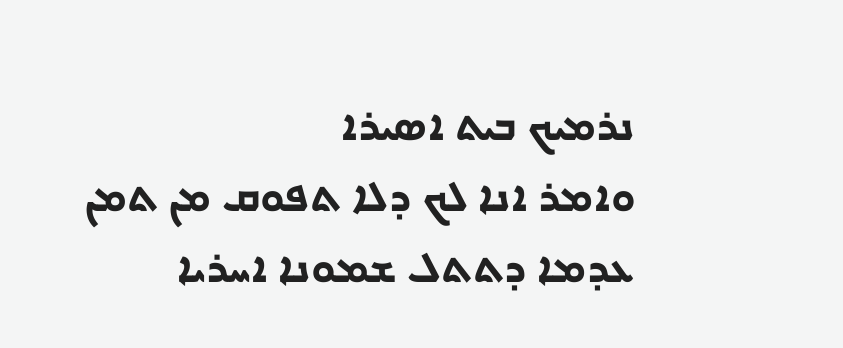ܢܪܡܝܟ ܒܝܬ ܐܤܝܪܐ
ܘܐܡܪ ܐܢܐ ܠܟ ܕܠܐ ܬܦܘܩ ܡܢ ܬܡܢ ܥܕܡܐ ܕܬܬܠ ܫܡܘܢܐ ܐܚܪܝܐ